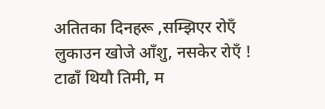अतितका दिनहरू ,सम्झिएर रोएँ
लुकाउन खोजे आँशु, नसकेर रोएँ !
टाढाँ थियौ तिमी, म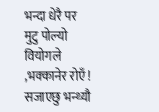भन्दा धेरै पर
मुटु पोल्यो वियोगले ,भक्कानेर रोएँ !
सजाएछु भन्थ्यौ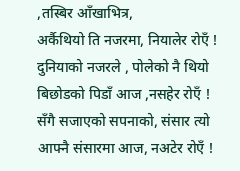,तस्बिर आँखाभित्र,
अर्कैथियो ति नजरमा, नियालेर रोएँ !
दुनियाको नजरले , पोलेको नै थियो
बिछोडको पिडाँ आज ,नसहेर रोएँ !
सँगै सजाएको सपनाको, संसार त्यो
आफ्नै संसारमा आज, नअटेर रोएँ !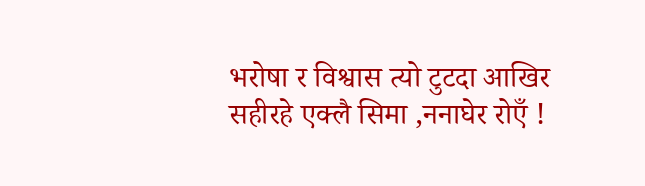भरोषा र विश्वास त्यो टुटदा आखिर
सहीरहे एक्लै सिमा ,ननाघेर रोएँ !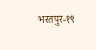भरतपुर-१९